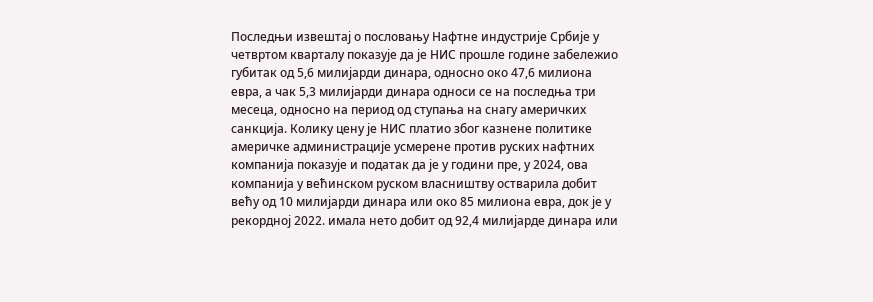Последњи извештај о пословању Нафтне индустрије Србије у четвртом кварталу показује да је НИС прошле године забележио губитак од 5,6 милијарди динара, односно око 47,6 милиона евра, а чак 5,3 милијарди динара односи се на последња три месеца, односно на период од ступања на снагу америчких санкција. Колику цену је НИС платио због казнене политике америчке администрације усмерене против руских нафтних компанија показује и податак да је у години пре, у 2024, ова компанија у већинском руском власништву остварила добит већу од 10 милијарди динара или око 85 милиона евра, док је у рекордној 2022. имала нето добит од 92,4 милијарде динара или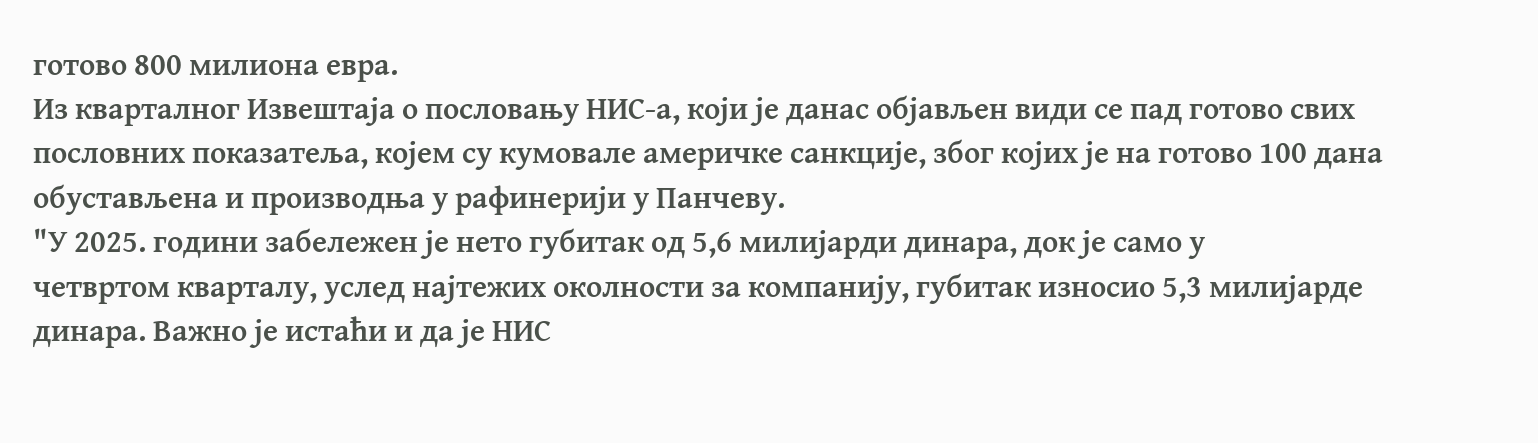готово 800 милиона евра.
Из кварталног Извештаја о пословању НИС-а, који је данас објављен види се пад готово свих пословних показатеља, којем су кумовале америчке санкције, због којих је на готово 100 дана обустављена и производња у рафинерији у Панчеву.
"У 2025. години забележен је нето губитак од 5,6 милијарди динара, док је само у
четвртом кварталу, услед најтежих околности за компанију, губитак износио 5,3 милијарде динара. Важно је истаћи и да је НИС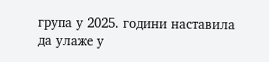група у 2025. години наставила да улаже у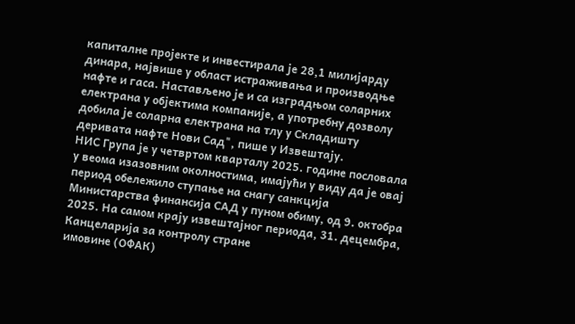капиталне пројекте и инвестирала је 28,1 милијарду динара, највише у област истраживања и производње нафте и гаса. Настављено је и са изградњом соларних електрана у објектима компаније, а употребну дозволу добила је соларна електрана на тлу у Складишту деривата нафте Нови Сад", пише у Извештају.
НИС Група је у четвртом кварталу 2025. године пословала у веома изазовним околностима, имајући у виду да је овај период обележило ступање на снагу санкција Министарства финансија САД у пуном обиму, од 9. октобра 2025. На самом крају извештајног периода, 31. децембра, Канцеларија за контролу стране
имовине (ОФАК)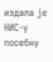издала је НИС-у посебну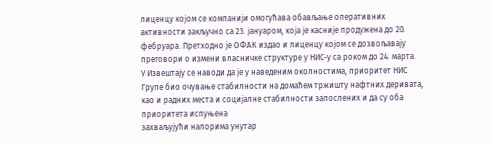лиценцу којом се компанији омогућава обављање оперативних активности закључно са 23. јануаром, која је касније продужена до 20. фебруара. Претходно је ОФАК издао и лиценцу којом се дозвољавају преговори о измени власничке структуре у НИС-у са роком до 24. марта.
У Извештају се наводи да је у наведеним околностима, приоритет НИС Групе био очување стабилности на домаћем тржишту нафтних деривата, као и радних места и социјалне стабилности запослених и да су оба приоритета испуњена
захваљујући напорима унутар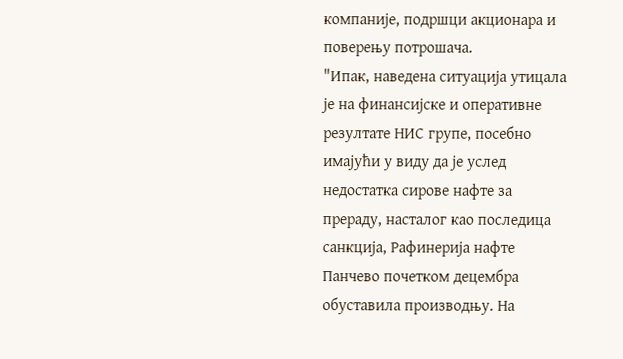компаније, подршци акционара и поверењу потрошача.
"Ипак, наведена ситуација утицала је на финансијске и оперативне резултате НИС групе, посебно имајући у виду да је услед недостатка сирове нафте за прераду, насталог као последица санкција, Рафинерија нафте Панчево почетком децембра обуставила производњу. На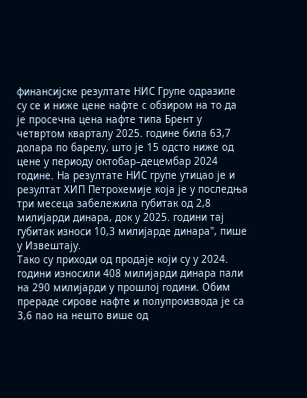финансијске резултате НИС Групе одразиле су се и ниже цене нафте с обзиром на то да је просечна цена нафте типа Брент у четвртом кварталу 2025. године била 63,7 долара по барелу, што је 15 одсто ниже од цене у периоду октобар–децембар 2024 године. На резултате НИС групе утицао је и резултат ХИП Петрохемије која је у последња три месеца забележила губитак од 2,8 милијарди динара, док у 2025. години тај губитак износи 10,3 милијардe динара", пише у Извештају.
Тако су приходи од продаје који су у 2024. години износили 408 милијарди динара пали на 290 милијарди у прошлој години. Обим прераде сирове нафте и полупроизвода је са 3,6 пао на нешто више од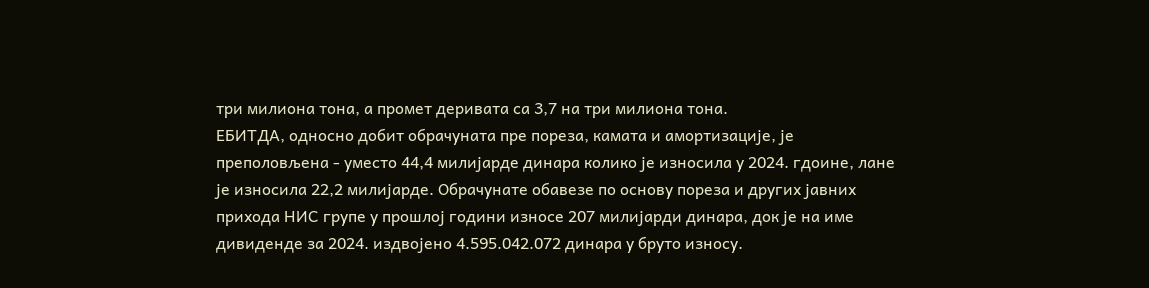три милиона тона, а промет деривата са 3,7 на три милиона тона.
ЕБИТДА, односно добит обрачуната пре пореза, камата и амортизације, је преполовљена - уместо 44,4 милијарде динара колико је износила у 2024. гдоине, лане је износила 22,2 милијарде. Обрачунате обавезе по основу пореза и других јавних прихода НИС групе у прошлој години износе 207 милијарди динара, док је на име дивиденде за 2024. издвојено 4.595.042.072 динара у бруто износу.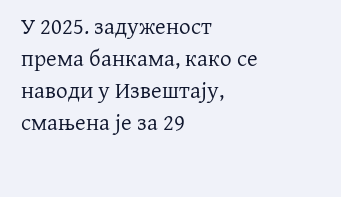У 2025. задуженост према банкама, како се наводи у Извештају, смањена је за 29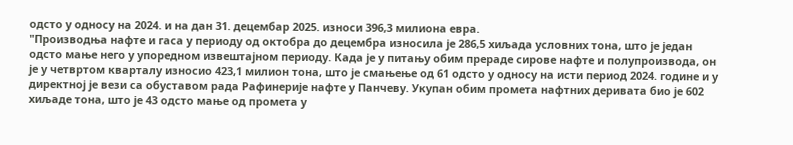одсто у односу на 2024. и на дан 31. децембар 2025. износи 396,3 милиона евра.
"Производња нафте и гаса у периоду од октобра до децембра износила је 286,5 хиљада условних тона, што је један одсто мање него у упоредном извештајном периоду. Када је у питању обим прераде сирове нафте и полупроизвода, он је у четвртом кварталу износио 423,1 милион тона, што је смањење од 61 одсто у односу на исти период 2024. године и у директној је вези са обуставом рада Рафинерије нафте у Панчеву. Укупан обим промета нафтних деривата био је 602 хиљаде тона, што је 43 одсто мање од промета у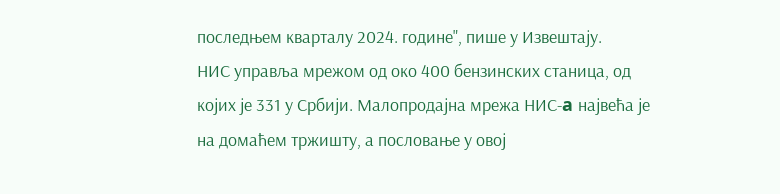последњем кварталу 2024. године", пише у Извештају.
НИС управља мрежом од око 400 бензинских станица, од којих је 331 у Србији. Малопродајна мрежа НИС-a највећа је на домаћем тржишту, а пословање у овој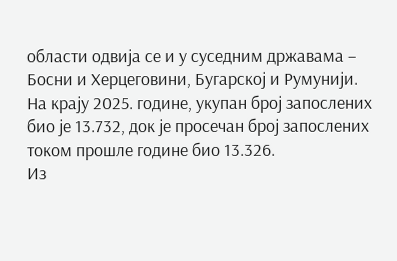области одвија се и у суседним државама – Босни и Херцеговини, Бугарској и Румунији.
На крају 2025. године, укупан број запослених био је 13.732, док је просечан број запослених током прошле године био 13.326.
Из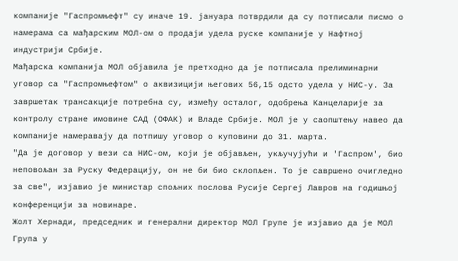компаније "Гаспромњефт" су иначе 19. јануара потврдили да су потписали писмо о намерама са мађарским МОЛ-ом о продаји удела руске компаније у Нафтној индустрији Србије.
Мађарска компанија МОЛ објавила је претходно да је потписала прелиминарни уговор са "Гаспромњефтом" о аквизицији његових 56,15 одсто удела у НИС-у. За завршетак трансакције потребна су, између осталог, одобрења Канцеларије за контролу стране имовине САД (ОФАК) и Владе Србије. МОЛ је у саопштењу навео да компаније намеравају да потпишу уговор о куповини до 31. марта.
"Да је договор у вези са НИС-ом, који је објављен, укључујући и 'Гаспром', био неповољан за Руску Федерацију, он не би био склопљен. То је савршено очигледно за све", изјавио је министар спољних послова Русије Сергеј Лавров на годишњој конференцији за новинаре.
Жолт Хернади, председник и генерални директор МОЛ Групе је изјавио да је МОЛ Група у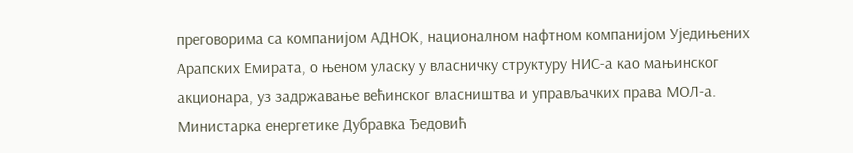преговорима са компанијом АДНОК, националном нафтном компанијом Уједињених Арапских Емирата, о њеном уласку у власничку структуру НИС-а као мањинског акционара, уз задржавање већинског власништва и управљачких права МОЛ-а. Министарка енергетике Дубравка Ђедовић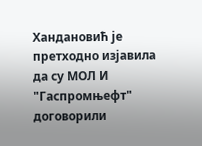Хандановић је претходно изјавила да су МОЛ И "Гаспромњефт" договорили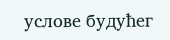услове будућег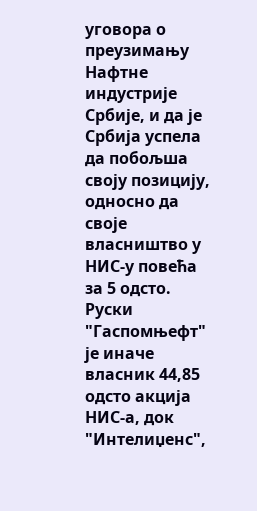уговора о преузимању Нафтне индустрије Србије, и да је Србија успела да побољша своју позицију, односно да своје власништво у НИС-у повећа за 5 одсто.
Руски "Гаспомњефт" је иначе власник 44,85 одсто акција НИС-а, док "Интелиџенс",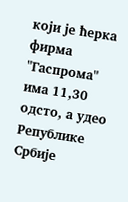који је ћерка фирма "Гаспрома" има 11,30 одсто, а удео Републике Србије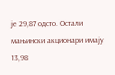је 29,87 одсто. Остали мањински акционари имају 13,98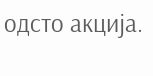одсто акција.